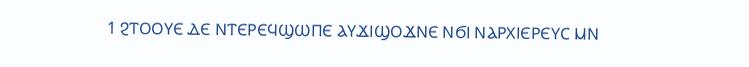1 ϨⲦⲞⲞⲨⲈ ⲆⲈ ⲚⲦⲈⲢⲈϤϢⲰⲠⲈ ⲀⲨϪⲒϢⲞϪⲚⲈ ⲚϬⲒ ⲚⲀⲢⲬⲒⲈⲢⲈⲨⲤ ⲘⲚ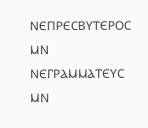ⲚⲈⲠⲢⲈⲤⲂⲨⲦⲈⲢⲞⲤ ⲘⲚ ⲚⲈⲄⲢⲀⲘⲘⲀⲦⲈⲨⲤ ⲘⲚ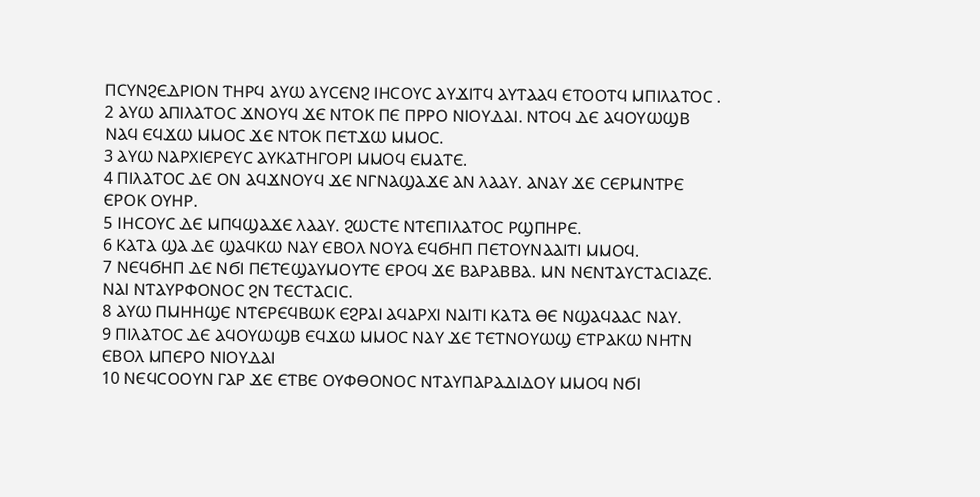ⲠⲤⲨⲚϨⲈⲆⲢⲒⲞⲚ ⲦⲎⲢϤ ⲀⲨⲰ ⲀⲨⲤⲈⲚϨ ⲒⲎⲤⲞⲨⲤ ⲀⲨϪⲒⲦϤ ⲀⲨⲦⲀⲀϤ ⲈⲦⲞⲞⲦϤ ⲘⲠⲒⲖⲀⲦⲞⲤ .
2 ⲀⲨⲰ ⲀⲠⲒⲖⲀⲦⲞⲤ ϪⲚⲞⲨϤ ϪⲈ ⲚⲦⲞⲔ ⲠⲈ ⲠⲢⲢⲞ ⲚⲒⲞⲨⲆⲀⲒ. ⲚⲦⲞϤ ⲆⲈ ⲀϤⲞⲨⲰϢⲂ ⲚⲀϤ ⲈϤϪⲰ ⲘⲘⲞⲤ ϪⲈ ⲚⲦⲞⲔ ⲠⲈⲦϪⲰ ⲘⲘⲞⲤ.
3 ⲀⲨⲰ ⲚⲀⲢⲬⲒⲈⲢⲈⲨⲤ ⲀⲨⲔⲀⲦⲎⲄⲞⲢⲒ ⲘⲘⲞϤ ⲈⲘⲀⲦⲈ.
4 ⲠⲒⲖⲀⲦⲞⲤ ⲆⲈ ⲞⲚ ⲀϤϪⲚⲞⲨϤ ϪⲈ ⲚⲄⲚⲀϢⲀϪⲈ ⲀⲚ ⲖⲀⲀⲨ. ⲀⲚⲀⲨ ϪⲈ ⲤⲈⲢⲘⲚⲦⲢⲈ ⲈⲢⲞⲔ ⲞⲨⲎⲢ.
5 ⲒⲎⲤⲞⲨⲤ ⲆⲈ ⲘⲠϤϢⲀϪⲈ ⲖⲀⲀⲨ. ϨⲰⲤⲦⲈ ⲚⲦⲈⲠⲒⲖⲀⲦⲞⲤ ⲢϢⲠⲎⲢⲈ.
6 ⲔⲀⲦⲀ ϢⲀ ⲆⲈ ϢⲀϤⲔⲰ ⲚⲀⲨ ⲈⲂⲞⲖ ⲚⲞⲨⲀ ⲈϤϬⲎⲠ ⲠⲈⲦⲞⲨⲚⲀⲀⲒⲦⲒ ⲘⲘⲞϤ.
7 ⲚⲈϤϬⲎⲠ ⲆⲈ ⲚϬⲒ ⲠⲈⲦⲈϢⲀⲨⲘⲞⲨⲦⲈ ⲈⲢⲞϤ ϪⲈ ⲂⲀⲢⲀⲂⲂⲀ. ⲘⲚ ⲚⲈⲚⲦⲀⲨⲤⲦⲀⲤⲒⲀⲌⲈ. ⲚⲀⲒ ⲚⲦⲀⲨⲢⲪⲞⲚⲞⲤ ϨⲚ ⲦⲈⲤⲦⲀⲤⲒⲤ.
8 ⲀⲨⲰ ⲠⲘⲎⲎϢⲈ ⲚⲦⲈⲢⲈϤⲂⲰⲔ ⲈϨⲢⲀⲒ ⲀϤⲀⲢⲬⲒ ⲚⲀⲒⲦⲒ ⲔⲀⲦⲀ ⲐⲈ ⲚϢⲀϤⲀⲀⲤ ⲚⲀⲨ.
9 ⲠⲒⲖⲀⲦⲞⲤ ⲆⲈ ⲀϤⲞⲨⲰϢⲂ ⲈϤϪⲰ ⲘⲘⲞⲤ ⲚⲀⲨ ϪⲈ ⲦⲈⲦⲚⲞⲨⲰϢ ⲈⲦⲢⲀⲔⲰ ⲚⲎⲦⲚ ⲈⲂⲞⲖ ⲘⲠⲈⲢⲞ ⲚⲒⲞⲨⲆⲀⲒ
10 ⲚⲈϤⲤⲞⲞⲨⲚ ⲄⲀⲢ ϪⲈ ⲈⲦⲂⲈ ⲞⲨⲪⲐⲞⲚⲞⲤ ⲚⲦⲀⲨⲠⲀⲢⲀⲆⲒⲆⲞⲨ ⲘⲘⲞϤ ⲚϬⲒ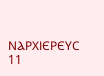ⲚⲀⲢⲬⲒⲈⲢⲈⲨⲤ
11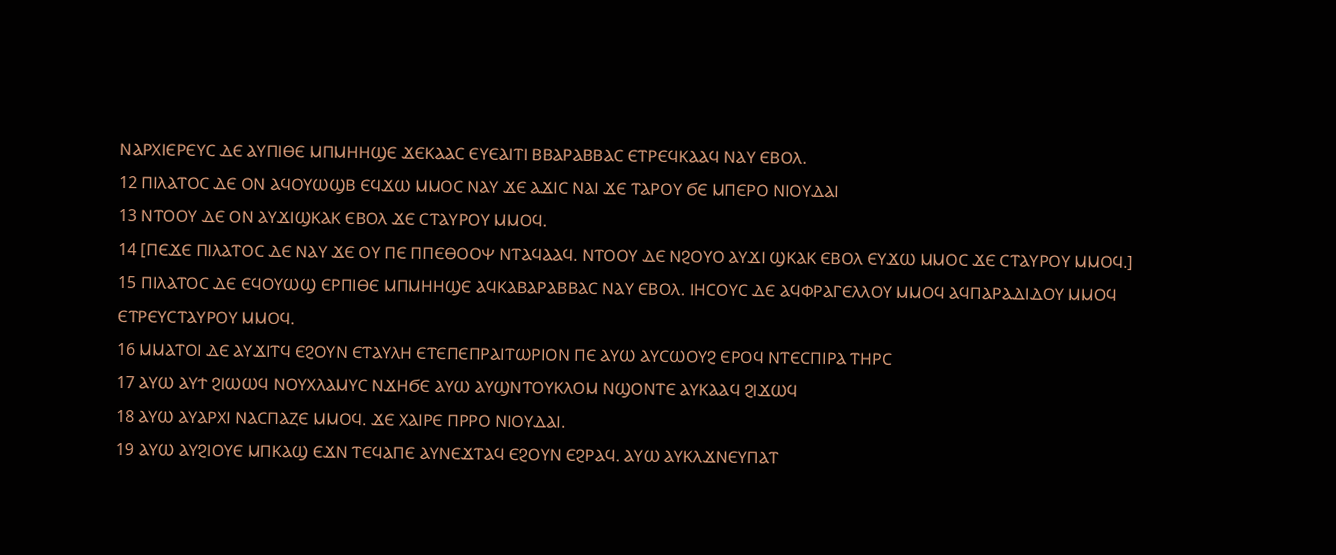ⲚⲀⲢⲬⲒⲈⲢⲈⲨⲤ ⲆⲈ ⲀⲨⲠⲒⲐⲈ ⲘⲠⲘⲎⲎϢⲈ ϪⲈⲔⲀⲀⲤ ⲈⲨⲈⲀⲒⲦⲒ ⲂⲂⲀⲢⲀⲂⲂⲀⲤ ⲈⲦⲢⲈϤⲔⲀⲀϤ ⲚⲀⲨ ⲈⲂⲞⲖ.
12 ⲠⲒⲖⲀⲦⲞⲤ ⲆⲈ ⲞⲚ ⲀϤⲞⲨⲰϢⲂ ⲈϤϪⲰ ⲘⲘⲞⲤ ⲚⲀⲨ ϪⲈ ⲀϪⲒⲤ ⲚⲀⲒ ϪⲈ ⲦⲀⲢⲞⲨ ϬⲈ ⲘⲠⲈⲢⲞ ⲚⲒⲞⲨⲆⲀⲒ
13 ⲚⲦⲞⲞⲨ ⲆⲈ ⲞⲚ ⲀⲨϪⲒϢⲔⲀⲔ ⲈⲂⲞⲖ ϪⲈ ⲤⲦⲀⲨⲢⲞⲨ ⲘⲘⲞϤ.
14 [ⲠⲈϪⲈ ⲠⲒⲖⲀⲦⲞⲤ ⲆⲈ ⲚⲀⲨ ϪⲈ ⲞⲨ ⲠⲈ ⲠⲠⲈⲐⲞⲞⲮ ⲚⲦⲀϤⲀⲀϤ. ⲚⲦⲞⲞⲨ ⲆⲈ ⲚϨⲞⲨⲞ ⲀⲨϪⲒ ϢⲔⲀⲔ ⲈⲂⲞⲖ ⲈⲨϪⲰ ⲘⲘⲞⲤ ϪⲈ ⲤⲦⲀⲨⲢⲞⲨ ⲘⲘⲞϤ.]
15 ⲠⲒⲖⲀⲦⲞⲤ ⲆⲈ ⲈϤⲞⲨⲰϢ ⲈⲢⲠⲒⲐⲈ ⲘⲠⲘⲎⲎϢⲈ ⲀϤⲔⲀⲂⲀⲢⲀⲂⲂⲀⲤ ⲚⲀⲨ ⲈⲂⲞⲖ. ⲒⲎⲤⲞⲨⲤ ⲆⲈ ⲀϤⲪⲢⲀⲄⲈⲖⲖⲞⲨ ⲘⲘⲞϤ ⲀϤⲠⲀⲢⲀⲆⲒⲆⲞⲨ ⲘⲘⲞϤ ⲈⲦⲢⲈⲨⲤⲦⲀⲨⲢⲞⲨ ⲘⲘⲞϤ.
16 ⲘⲘⲀⲦⲞⲒ ⲆⲈ ⲀⲨϪⲒⲦϤ ⲈϨⲞⲨⲚ ⲈⲦⲀⲨⲖⲎ ⲈⲦⲈⲠⲈⲠⲢⲀⲒⲦⲰⲢⲒⲞⲚ ⲠⲈ ⲀⲨⲰ ⲀⲨⲤⲰⲞⲨϨ ⲈⲢⲞϤ ⲚⲦⲈⲤⲠⲒⲢⲀ ⲦⲎⲢⲤ
17 ⲀⲨⲰ ⲀⲨϮ ϨⲒⲰⲰϤ ⲚⲞⲨⲬⲖⲀⲘⲨⲤ ⲚϪⲎϬⲈ ⲀⲨⲰ ⲀⲨϢⲚⲦⲞⲨⲔⲖⲞⲘ ⲚϢⲞⲚⲦⲈ ⲀⲨⲔⲀⲀϤ ϨⲒϪⲰϤ
18 ⲀⲨⲰ ⲀⲨⲀⲢⲬⲒ ⲚⲀⲤⲠⲀⲌⲈ ⲘⲘⲞϤ. ϪⲈ ⲬⲀⲒⲢⲈ ⲠⲢⲢⲞ ⲚⲒⲞⲨⲆⲀⲒ.
19 ⲀⲨⲰ ⲀⲨϨⲒⲞⲨⲈ ⲘⲠⲔⲀϢ ⲈϪⲚ ⲦⲈϤⲀⲠⲈ ⲀⲨⲚⲈϪⲦⲀϤ ⲈϨⲞⲨⲚ ⲈϨⲢⲀϤ. ⲀⲨⲰ ⲀⲨⲔⲖϪⲚⲈⲨⲠⲀⲦ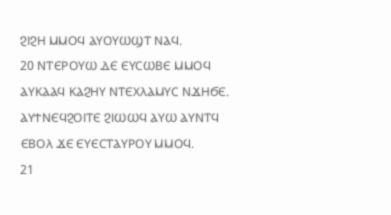ϨⲒϨⲎ ⲘⲘⲞϤ ⲀⲨⲞⲨⲰϢⲦ ⲚⲀϤ.
20 ⲚⲦⲈⲢⲞⲨⲰ ⲆⲈ ⲈⲨⲤⲰⲂⲈ ⲘⲘⲞϤ ⲀⲨⲔⲀⲀϤ ⲔⲀϨⲎⲨ ⲚⲦⲈⲬⲖⲀⲘⲨⲤ ⲚϪⲎϬⲈ. ⲀⲨϮⲚⲈϤϨⲞⲒⲦⲈ ϨⲒⲰⲰϤ ⲀⲨⲰ ⲀⲨⲚⲦϤ ⲈⲂⲞⲖ ϪⲈ ⲈⲨⲈⲤⲦⲀⲨⲢⲞⲨ ⲘⲘⲞϤ.
21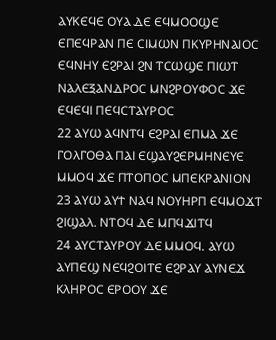ⲀⲨⲔⲈϤⲈ ⲞⲨⲀ ⲆⲈ ⲈϤⲘⲞⲞϢⲈ ⲈⲠⲈϤⲢⲀⲚ ⲠⲈ ⲤⲒⲘⲰⲚ ⲠⲔⲨⲢⲎⲚⲀⲒⲞⲤ ⲈϤⲚⲎⲨ ⲈϨⲢⲀⲒ ϨⲚ ⲦⲤⲰϢⲈ ⲠⲒⲰⲦ ⲚⲀⲖⲈⲜⲀⲚⲆⲢⲞⲤ ⲘⲚϨⲢⲞⲨⲪⲞⲤ ϪⲈ ⲈϤⲈϤⲒ ⲠⲈϤⲤⲦⲀⲨⲢⲞⲤ
22 ⲀⲨⲰ ⲀϤⲚⲦϤ ⲈϨⲢⲀⲒ ⲈⲠⲘⲀ ϪⲈ ⲄⲞⲖⲄⲞⲐⲀ ⲠⲀⲒ ⲈϢⲀⲨϨⲈⲢⲘⲎⲚⲈⲨⲈ ⲘⲘⲞϤ ϪⲈ ⲠⲦⲞⲠⲞⲤ ⲘⲠⲈⲔⲢⲀⲚⲒⲞⲚ
23 ⲀⲨⲰ ⲀⲨϮ ⲚⲀϤ ⲚⲞⲨⲎⲢⲠ ⲈϤⲘⲞϪⲦ ϨⲒϢⲀⲖ. ⲚⲦⲞϤ ⲆⲈ ⲘⲠϤϪⲒⲦϤ
24 ⲀⲨⲤⲦⲀⲨⲢⲞⲨ ⲆⲈ ⲘⲘⲞϤ. ⲀⲨⲰ ⲀⲨⲠⲈϢ ⲚⲈϤϨⲞⲒⲦⲈ ⲈϨⲢⲀⲨ ⲀⲨⲚⲈϪ ⲔⲖⲎⲢⲞⲤ ⲈⲢⲞⲞⲨ ϪⲈ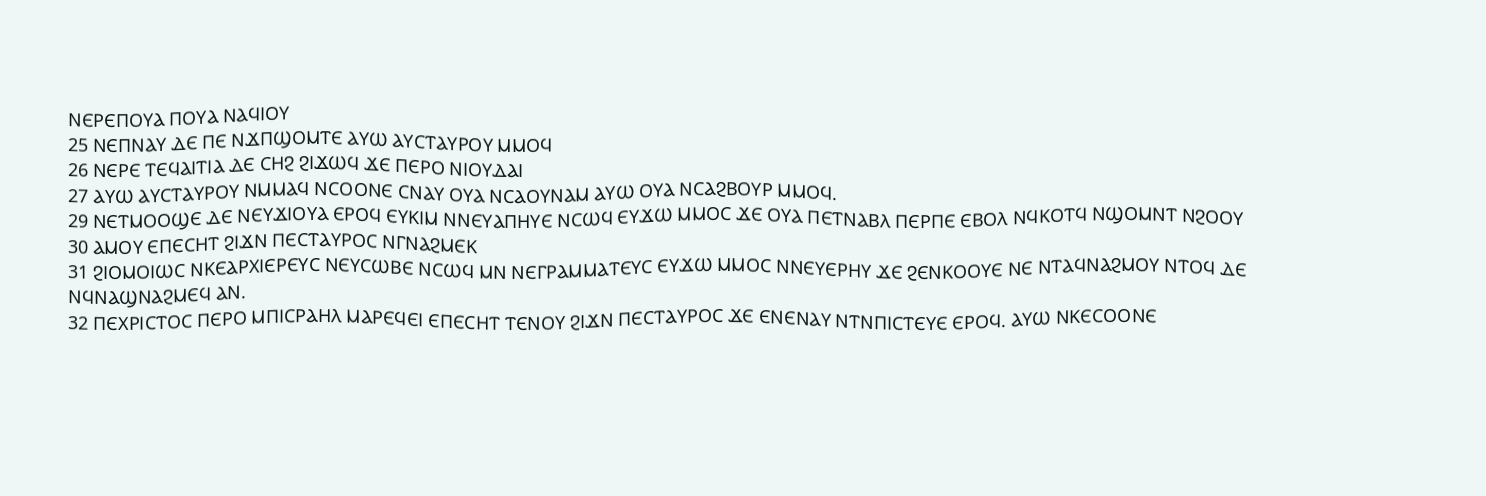ⲚⲈⲢⲈⲠⲞⲨⲀ ⲠⲞⲨⲀ ⲚⲀϤⲒⲞⲨ
25 ⲚⲈⲠⲚⲀⲨ ⲆⲈ ⲠⲈ ⲚϪⲠϢⲞⲘⲦⲈ ⲀⲨⲰ ⲀⲨⲤⲦⲀⲨⲢⲞⲨ ⲘⲘⲞϤ
26 ⲚⲈⲢⲈ ⲦⲈϤⲀⲒⲦⲒⲀ ⲆⲈ ⲤⲎϨ ϨⲒϪⲰϤ ϪⲈ ⲠⲈⲢⲞ ⲚⲒⲞⲨⲆⲀⲒ
27 ⲀⲨⲰ ⲀⲨⲤⲦⲀⲨⲢⲞⲨ ⲚⲘⲘⲀϤ ⲚⲤⲞⲞⲚⲈ ⲤⲚⲀⲨ ⲞⲨⲀ ⲚⲤⲀⲞⲨⲚⲀⲘ ⲀⲨⲰ ⲞⲨⲀ ⲚⲤⲀϨⲂⲞⲨⲢ ⲘⲘⲞϤ.
29 ⲚⲈⲦⲘⲞⲞϢⲈ ⲆⲈ ⲚⲈⲨϪⲒⲞⲨⲀ ⲈⲢⲞϤ ⲈⲨⲔⲒⲘ ⲚⲚⲈⲨⲀⲠⲎⲨⲈ ⲚⲤⲰϤ ⲈⲨϪⲰ ⲘⲘⲞⲤ ϪⲈ ⲞⲨⲀ ⲠⲈⲦⲚⲀⲂⲖ ⲠⲈⲢⲠⲈ ⲈⲂⲞⲖ ⲚϤⲔⲞⲦϤ ⲚϢⲞⲘⲚⲦ ⲚϨⲞⲞⲨ
30 ⲀⲘⲞⲨ ⲈⲠⲈⲤⲎⲦ ϨⲒϪⲚ ⲠⲈⲤⲦⲀⲨⲢⲞⲤ ⲚⲄⲚⲀϨⲘⲈⲔ
31 ϨⲒⲞⲘⲞⲒⲰⲤ ⲚⲔⲈⲀⲢⲬⲒⲈⲢⲈⲨⲤ ⲚⲈⲨⲤⲰⲂⲈ ⲚⲤⲰϤ ⲘⲚ ⲚⲈⲄⲢⲀⲘⲘⲀⲦⲈⲨⲤ ⲈⲨϪⲰ ⲘⲘⲞⲤ ⲚⲚⲈⲨⲈⲢⲎⲨ ϪⲈ ϨⲈⲚⲔⲞⲞⲨⲈ ⲚⲈ ⲚⲦⲀϤⲚⲀϨⲘⲞⲨ ⲚⲦⲞϤ ⲆⲈ ⲚϤⲚⲀϢⲚⲀϨⲘⲈϤ ⲀⲚ.
32 ⲠⲈⲬⲢⲒⲤⲦⲞⲤ ⲠⲈⲢⲞ ⲘⲠⲒⲤⲢⲀⲎⲖ ⲘⲀⲢⲈϤⲈⲒ ⲈⲠⲈⲤⲎⲦ ⲦⲈⲚⲞⲨ ϨⲒϪⲚ ⲠⲈⲤⲦⲀⲨⲢⲞⲤ ϪⲈ ⲈⲚⲈⲚⲀⲨ ⲚⲦⲚⲠⲒⲤⲦⲈⲨⲈ ⲈⲢⲞϤ. ⲀⲨⲰ ⲚⲔⲈⲤⲞⲞⲚⲈ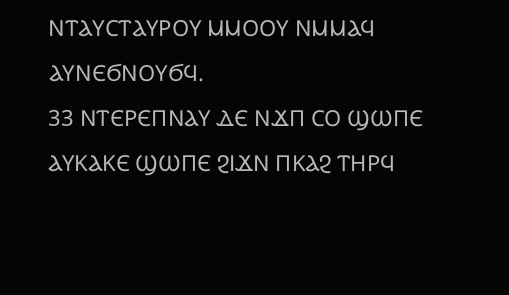ⲚⲦⲀⲨⲤⲦⲀⲨⲢⲞⲨ ⲘⲘⲞⲞⲨ ⲚⲘⲘⲀϤ ⲀⲨⲚⲈϬⲚⲞⲨϬϤ.
33 ⲚⲦⲈⲢⲈⲠⲚⲀⲨ ⲆⲈ ⲚϪⲠ ⲤⲞ ϢⲰⲠⲈ ⲀⲨⲔⲀⲔⲈ ϢⲰⲠⲈ ϨⲒϪⲚ ⲠⲔⲀϨ ⲦⲎⲢϤ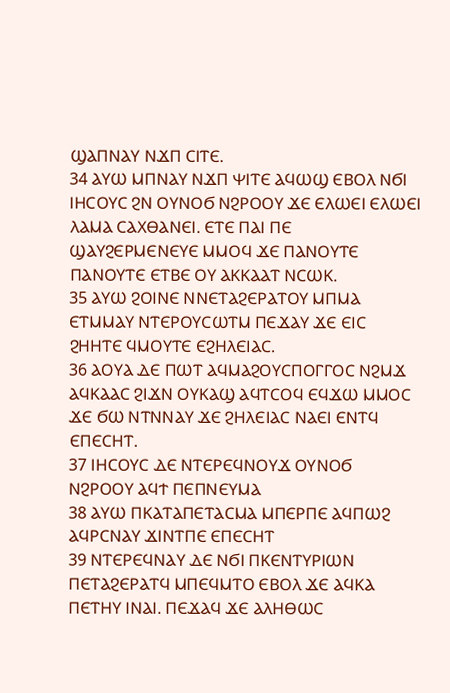ϢⲀⲠⲚⲀⲨ ⲚϪⲠ ⲤⲒⲦⲈ.
34 ⲀⲨⲰ ⲘⲠⲚⲀⲨ ⲚϪⲠ ⲮⲒⲦⲈ ⲀϤⲰϢ ⲈⲂⲞⲖ ⲚϬⲒ ⲒⲎⲤⲞⲨⲤ ϨⲚ ⲞⲨⲚⲞϬ ⲚϨⲢⲞⲞⲨ ϪⲈ ⲈⲖⲰⲈⲒ ⲈⲖⲰⲈⲒ ⲖⲀⲘⲀ ⲤⲀⲬⲐⲀⲚⲈⲒ. ⲈⲦⲈ ⲠⲀⲒ ⲠⲈ ϢⲀⲨϨⲈⲢⲘⲈⲚⲈⲨⲈ ⲘⲘⲞϤ ϪⲈ ⲠⲀⲚⲞⲨⲦⲈ ⲠⲀⲚⲞⲨⲦⲈ ⲈⲦⲂⲈ ⲞⲨ ⲀⲔⲔⲀⲀⲦ ⲚⲤⲰⲔ.
35 ⲀⲨⲰ ϨⲞⲒⲚⲈ ⲚⲚⲈⲦⲀϨⲈⲢⲀⲦⲞⲨ ⲘⲠⲘⲀ ⲈⲦⲘⲘⲀⲨ ⲚⲦⲈⲢⲞⲨⲤⲰⲦⲘ ⲠⲈϪⲀⲨ ϪⲈ ⲈⲒⲤ ϨⲎⲎⲦⲈ ϤⲘⲞⲨⲦⲈ ⲈϨⲎⲖⲈⲒⲀⲤ.
36 ⲀⲞⲨⲀ ⲆⲈ ⲠⲰⲦ ⲀϤⲘⲀϨⲞⲨⲤⲠⲞⲄⲄⲞⲤ ⲚϨⲘϪ ⲀϤⲔⲀⲀⲤ ϨⲒϪⲚ ⲞⲨⲔⲀϢ ⲀϤⲦⲤⲞϤ ⲈϤϪⲰ ⲘⲘⲞⲤ ϪⲈ ϬⲰ ⲚⲦⲚⲚⲀⲨ ϪⲈ ϨⲎⲖⲈⲒⲀⲤ ⲚⲀⲈⲒ ⲈⲚⲦϤ ⲈⲠⲈⲤⲎⲦ.
37 ⲒⲎⲤⲞⲨⲤ ⲆⲈ ⲚⲦⲈⲢⲈϤⲚⲞⲨϪ ⲞⲨⲚⲞϬ ⲚϨⲢⲞⲞⲨ ⲀϤϮ ⲠⲈⲠⲚⲈⲨⲘⲀ
38 ⲀⲨⲰ ⲠⲔⲀⲦⲀⲠⲈⲦⲀⲤⲘⲀ ⲘⲠⲈⲢⲠⲈ ⲀϤⲠⲰϨ ⲀϤⲢⲤⲚⲀⲨ ϪⲒⲚⲦⲠⲈ ⲈⲠⲈⲤⲎⲦ
39 ⲚⲦⲈⲢⲈϤⲚⲀⲨ ⲆⲈ ⲚϬⲒ ⲠⲔⲈⲚⲦⲨⲢⲒⲰⲚ ⲠⲈⲦⲀϨⲈⲢⲀⲦϤ ⲘⲠⲈϤⲘⲦⲞ ⲈⲂⲞⲖ ϪⲈ ⲀϤⲔⲀ ⲠⲈⲦⲎⲨ ⲒⲚⲀⲒ. ⲠⲈϪⲀϤ ϪⲈ ⲀⲖⲎⲐⲰⲤ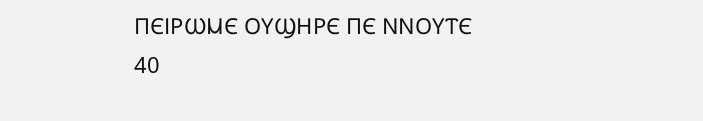ⲠⲈⲒⲢⲰⲘⲈ ⲞⲨϢⲎⲢⲈ ⲠⲈ ⲚⲚⲞⲨⲦⲈ
40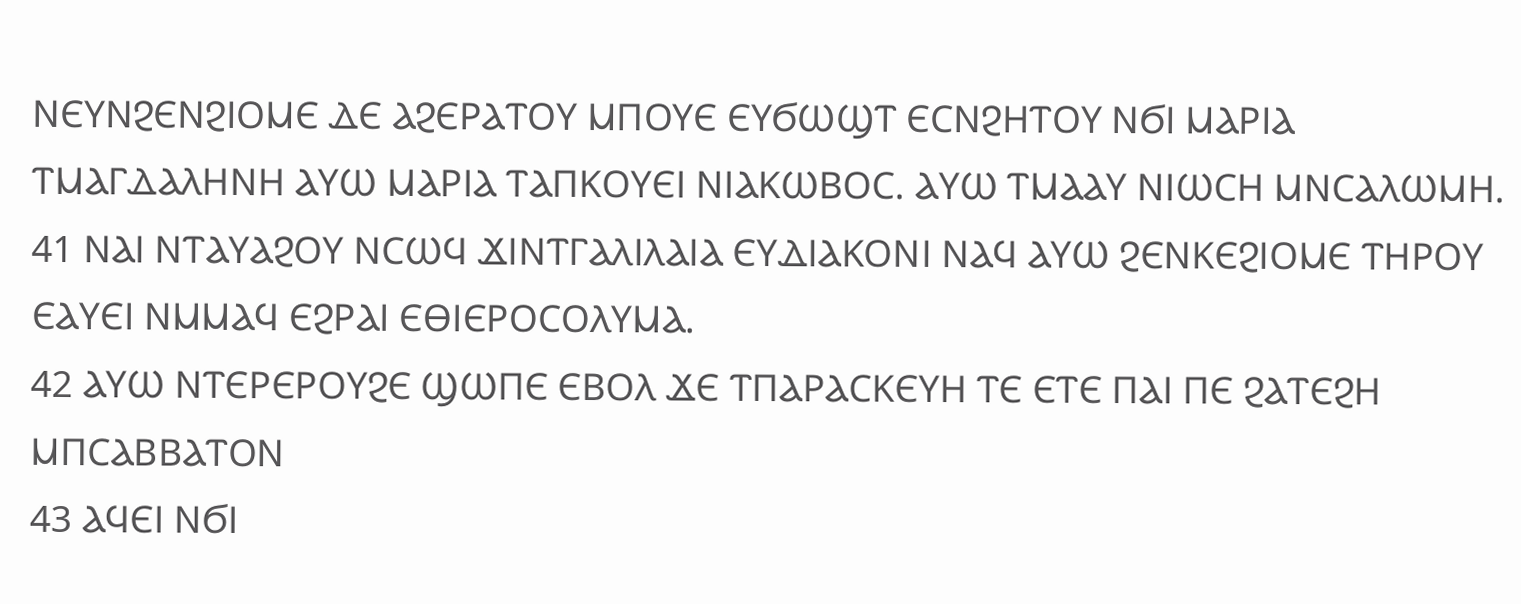ⲚⲈⲨⲚϨⲈⲚϨⲒⲞⲘⲈ ⲆⲈ ⲀϨⲈⲢⲀⲦⲞⲨ ⲘⲠⲞⲨⲈ ⲈⲨϬⲰϢⲦ ⲈⲤⲚϨⲎⲦⲞⲨ ⲚϬⲒ ⲘⲀⲢⲒⲀ ⲦⲘⲀⲄⲆⲀⲖⲎⲚⲎ ⲀⲨⲰ ⲘⲀⲢⲒⲀ ⲦⲀⲠⲔⲞⲨⲈⲒ ⲚⲒⲀⲔⲰⲂⲞⲤ. ⲀⲨⲰ ⲦⲘⲀⲀⲨ ⲚⲒⲰⲤⲎ ⲘⲚⲤⲀⲖⲰⲘⲎ.
41 ⲚⲀⲒ ⲚⲦⲀⲨⲀϨⲞⲨ ⲚⲤⲰϤ ϪⲒⲚⲦⲄⲀⲖⲒⲖⲀⲒⲀ ⲈⲨⲆⲒⲀⲔⲞⲚⲒ ⲚⲀϤ ⲀⲨⲰ ϨⲈⲚⲔⲈϨⲒⲞⲘⲈ ⲦⲎⲢⲞⲨ ⲈⲀⲨⲈⲒ ⲚⲘⲘⲀϤ ⲈϨⲢⲀⲒ ⲈⲐⲒⲈⲢⲞⲤⲞⲖⲨⲘⲀ.
42 ⲀⲨⲰ ⲚⲦⲈⲢⲈⲢⲞⲨϨⲈ ϢⲰⲠⲈ ⲈⲂⲞⲖ ϪⲈ ⲦⲠⲀⲢⲀⲤⲔⲈⲨⲎ ⲦⲈ ⲈⲦⲈ ⲠⲀⲒ ⲠⲈ ϨⲀⲦⲈϨⲎ ⲘⲠⲤⲀⲂⲂⲀⲦⲞⲚ
43 ⲀϤⲈⲒ ⲚϬⲒ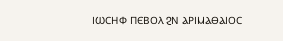ⲒⲰⲤⲎⲪ ⲠⲈⲂⲞⲖ ϨⲚ ⲀⲢⲒⲘⲀⲐⲀⲒⲞⲤ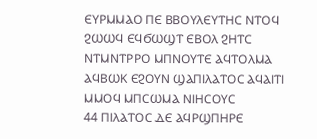ⲈⲨⲢⲘⲘⲀⲞ ⲠⲈ ⲂⲂⲞⲨⲖⲈⲨⲦⲎⲤ ⲚⲦⲞϤ ϨⲰⲰϤ ⲈϤϬⲰϢⲦ ⲈⲂⲞⲖ ϨⲎⲦⲤ ⲚⲦⲘⲚⲦⲢⲢⲞ ⲘⲠⲚⲞⲨⲦⲈ ⲀϤⲦⲞⲖⲘⲀ ⲀϤⲂⲰⲔ ⲈϨⲞⲨⲚ ϢⲀⲠⲒⲖⲀⲦⲞⲤ ⲀϤⲀⲒⲦⲒ ⲘⲘⲞϤ ⲘⲠⲤⲰⲘⲀ ⲚⲒⲎⲤⲞⲨⲤ
44 ⲠⲒⲖⲀⲦⲞⲤ ⲆⲈ ⲀϤⲢϢⲠⲎⲢⲈ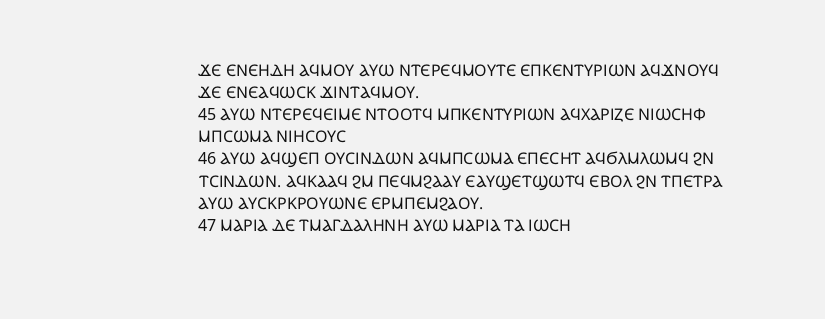ϪⲈ ⲈⲚⲈⲎⲆⲎ ⲀϤⲘⲞⲨ ⲀⲨⲰ ⲚⲦⲈⲢⲈϤⲘⲞⲨⲦⲈ ⲈⲠⲔⲈⲚⲦⲨⲢⲒⲰⲚ ⲀϤϪⲚⲞⲨϤ ϪⲈ ⲈⲚⲈⲀϤⲰⲤⲔ ϪⲒⲚⲦⲀϤⲘⲞⲨ.
45 ⲀⲨⲰ ⲚⲦⲈⲢⲈϤⲈⲒⲘⲈ ⲚⲦⲞⲞⲦϤ ⲘⲠⲔⲈⲚⲦⲨⲢⲒⲰⲚ ⲀϤⲬⲀⲢⲒⲌⲈ ⲚⲒⲰⲤⲎⲪ ⲘⲠⲤⲰⲘⲀ ⲚⲒⲎⲤⲞⲨⲤ
46 ⲀⲨⲰ ⲀϤϢⲈⲠ ⲞⲨⲤⲒⲚⲆⲰⲚ ⲀϤⲘⲠⲤⲰⲘⲀ ⲈⲠⲈⲤⲎⲦ ⲀϤϬⲖⲘⲖⲰⲘϤ ϨⲚ ⲦⲤⲒⲚⲆⲰⲚ. ⲀϤⲔⲀⲀϤ ϨⲘ ⲠⲈϤⲘϨⲀⲀⲨ ⲈⲀⲨϢⲈⲦϢⲰⲦϤ ⲈⲂⲞⲖ ϨⲚ ⲦⲠⲈⲦⲢⲀ ⲀⲨⲰ ⲀⲨⲤⲔⲢⲔⲢⲞⲨⲰⲚⲈ ⲈⲢⲘⲠⲈⲘϨⲀⲞⲨ.
47 ⲘⲀⲢⲒⲀ ⲆⲈ ⲦⲘⲀⲄⲆⲀⲖⲎⲚⲎ ⲀⲨⲰ ⲘⲀⲢⲒⲀ ⲦⲀ ⲒⲰⲤⲎ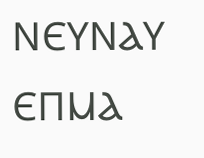ⲚⲈⲨⲚⲀⲨ ⲈⲠⲘⲀ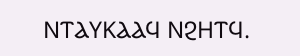ⲚⲦⲀⲨⲔⲀⲀϤ ⲚϨⲎⲦϤ.